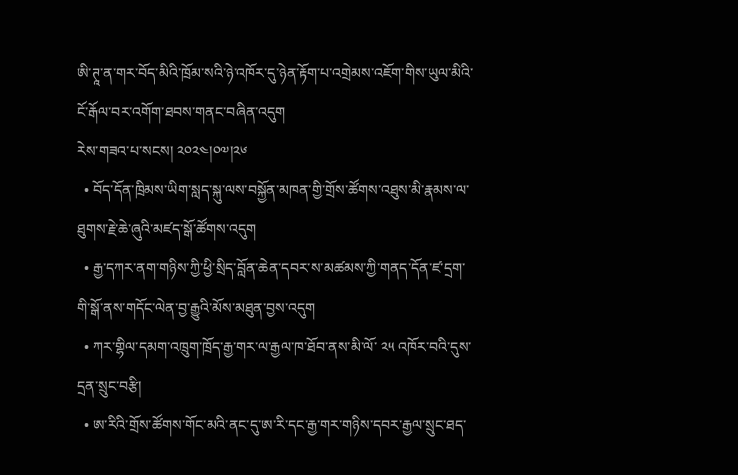ཨི་ཊཱ་ན་གར་བོད་མིའི་ཁྲོམ་སའི་ཉེ་འཁོར་དུ་ཉེན་རྟོག་པ་འགྲེམས་འཇོག་གིས་ཡུལ་མིའི་ངོ་རྒོལ་བར་འགོག་ཐབས་གནང་བཞིན་འདུག
རེས་གཟའ་པ་སངས། ༢༠༢༤།༠༧།༢༦
  • བོད་དོན་ཁྲིམས་ཡིག་སླད་སྐུ་ལས་བསྐྱོན་མཁན་གྱི་གྲོས་ཚོགས་འཐུས་མི་རྣམས་ལ་ཐུགས་རྗེ་ཆེ་ཞུའི་མཛད་སྒོ་ཚོགས་འདུག
  • རྒྱ་དཀར་ནག་གཉིས་ཀྱི་ཕྱི་སྲིད་བློན་ཆེན་དབར་ས་མཚམས་ཀྱི་གནད་དོན་ཛ་དྲག་གི་སྒོ་ནས་གདོང་ལེན་བྱ་རྒྱུའི་མོས་མཐུན་བྱས་འདུག
  • ཀར་གྷིལ་དམག་འཁྲུག་ཁྲོད་རྒྱ་གར་ལ་རྒྱལ་ཁ་ཐོབ་ནས་མི་ལོ་ ༢༥ འཁོར་བའི་དུས་དྲན་སྲུང་བརྩི།
  • ཨ་རིའི་གྲོས་ཚོགས་གོང་མའི་ནང་དུ་ཨ་རི་དང་རྒྱ་གར་གཉིས་དབར་རྒྱལ་སྲུང་ཐད་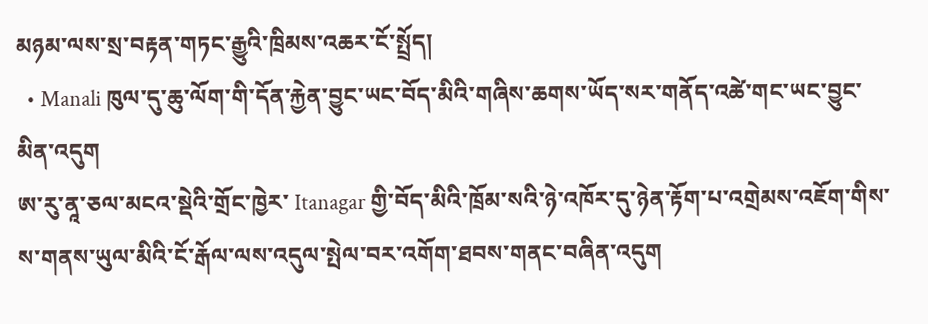མཉམ་ལས་སྲ་བརྟན་གཏང་རྒྱུའི་ཁྲིམས་འཆར་ངོ་སྤྲོད།
  • Manali ཁུལ་དུ་ཆུ་ལོག་གི་དོན་རྐྱེན་བྱུང་ཡང་བོད་མིའི་གཞིས་ཆགས་ཡོད་སར་གནོད་འཚེ་གང་ཡང་བྱུང་མིན་འདུག
ཨ་རུ་ནཱ་ཅལ་མངའ་སྡེའི་གྲོང་ཁྱེར་ Itanagar གྱི་བོད་མིའི་ཁྲོམ་སའི་ཉེ་འཁོར་དུ་ཉེན་རྟོག་པ་འགྲེམས་འཇོག་གིས་ས་གནས་ཡུལ་མིའི་ངོ་རྒོལ་ལས་འདུལ་སྤེལ་བར་འགོག་ཐབས་གནང་བཞིན་འདུག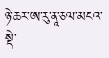ཉེ་ཆར་ཨ་རུ་ནཱ་ཅལ་མངའ་སྡེ་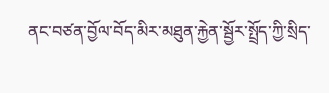ནང་བཙན་བྱོལ་བོད་མིར་མཐུན་རྐྱེན་སྦྱོར་སྤྲོད་ཀྱི་སྲིད་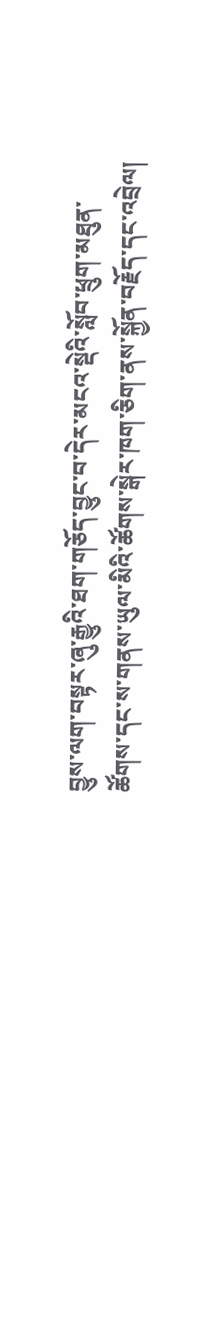བྱུས་ལག་བསྟར་ཞུ་རྒྱུའི་ཐག་གཅོད་བྱུང་བ་དེར་མངའ་སྡེའི་སློབ་ཕྲུག་མཐུན་ཚོགས་དང་ས་གནས་ཡུལ་མིའི་ཚོགས་སྒེར་ཁག་ཅིག་ནས་སྐྱོན་བརྗོད་དང་འབྲེལ།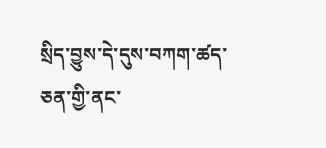སྲིད་བྱུས་དེ་དུས་བཀག་ཚད་ཅན་གྱི་ནང་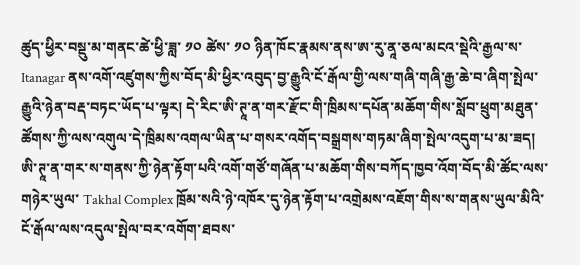ཚུད་ཕྱིར་བསྡུ་མ་གནང་ཚེ་ཕྱི་ཟླ་ ༡༠ ཚེས་ ༡༠ ཉིན་ཁོང་རྣམས་ནས་ཨ་རུ་ནཱ་ཅལ་མངའ་སྡེའི་རྒྱལ་ས་ Itanagar ནས་འགོ་འཛུགས་ཀྱིས་བོད་མི་ཕྱིར་འབུད་བྱ་རྒྱུའི་ངོ་རྒོལ་གྱི་ལས་གཞི་གཞི་རྒྱ་ཆེ་བ་ཞིག་སྤེལ་རྒྱུའི་ཉེན་བརྡ་བཏང་ཡོད་པ་ལྟར། དེ་རིང་ཨི་ཊཱ་ན་གར་རྫོང་གི་ཁྲིམས་དཔོན་མཆོག་གིས་སློབ་ཕྲུག་མཐུན་ཚོགས་ཀྱི་ལས་འགུལ་དེ་ཁྲིམས་འགལ་ཡིན་པ་གསར་འགོད་བསྒྲགས་གཏམ་ཞིག་སྤེལ་འདུག་པ་མ་ཟད། ཨི་ཊཱ་ན་གར་ས་གནས་ཀྱི་ཉེན་རྟོག་པའི་འགོ་གཙོ་གཞོན་པ་མཆོག་གིས་བཀོད་ཁྱབ་འོག་བོད་མི་ཚོང་ལས་གཉེར་ཡུལ་ Takhal Complex ཁྲོམ་སའི་ཉེ་འཁོར་དུ་ཉེན་རྟོག་པ་འགྲེམས་འཇོག་གིས་ས་གནས་ཡུལ་མིའི་ངོ་རྒོལ་ལས་འདུལ་སྤེལ་བར་འགོག་ཐབས་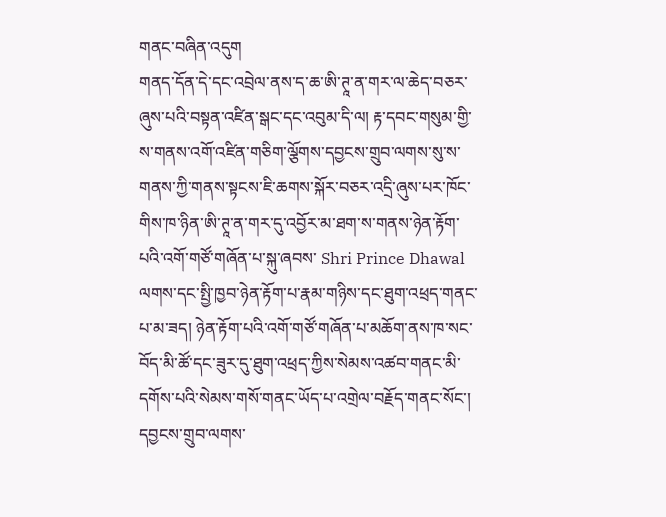གནང་བཞིན་འདུག
གནད་དོན་དེ་དང་འབྲེལ་ནས་ད་ཆ་ཨི་ཊཱ་ན་གར་ལ་ཆེད་བཅར་ཞུས་པའི་བསྟན་འཛིན་སྒང་དང་འབུམ་དི་ལ། རྟ་དབང་གསུམ་གྱི་ས་གནས་འགོ་འཛིན་གཅིག་ལྕོགས་དབྱངས་གྲུབ་ལགས་སུ་ས་གནས་ཀྱི་གནས་སྟངས་ཇི་ཆགས་སྐོར་བཅར་འདྲི་ཞུས་པར་ཁོང་གིས་ཁ་ཉིན་ཨི་ཊཱ་ན་གར་དུ་འབྱོར་མ་ཐག་ས་གནས་ཉེན་རྟོག་པའི་འགོ་གཙོ་གཞོན་པ་སྐུ་ཞབས་ Shri Prince Dhawal ལགས་དང་སྤྱི་ཁྱབ་ཉེན་རྟོག་པ་རྣམ་གཉིས་དང་ཐུག་འཕྲད་གནང་པ་མ་ཟད། ཉེན་རྟོག་པའི་འགོ་གཙོ་གཞོན་པ་མཆོག་ནས་ཁ་སང་བོད་མི་ཚོ་དང་ཟུར་དུ་ཐུག་འཕྲད་ཀྱིས་སེམས་འཚབ་གནང་མི་དགོས་པའི་སེམས་གསོ་གནང་ཡོད་པ་འགྲེལ་བརྗོད་གནང་སོང་།
དབྱངས་གྲུབ་ལགས་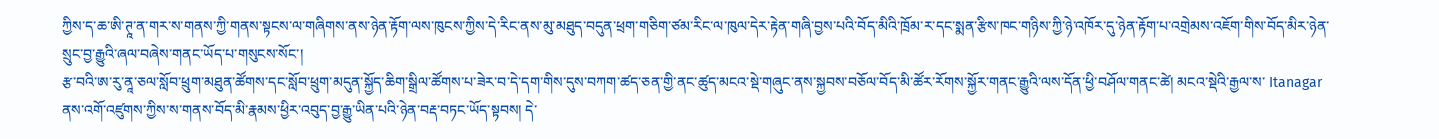ཀྱིས་ད་ཆ་ཨི་ཊཱ་ན་གར་ས་གནས་ཀྱི་གནས་སྟངས་ལ་གཞིགས་ནས་ཉེན་རྟོག་ལས་ཁུངས་ཀྱིས་དེ་རིང་ནས་མུ་མཐུད་བདུན་ཕྲག་གཅིག་ཙམ་རིང་ལ་ཁུལ་དེར་རྟེན་གཞི་བྱས་པའི་བོད་མིའི་ཁྲོམ་ར་དང་སྨན་རྩིས་ཁང་གཉིས་ཀྱི་ཉེ་འཁོར་དུ་ཉེན་རྟོག་པ་འགྲེམས་འཇོག་གིས་བོད་མིར་ཉེན་སྲུང་བྱ་རྒྱུའི་ཞལ་བཞེས་གནང་ཡོད་པ་གསུངས་སོང་།
རྩ་བའི་ཨ་རུ་ནཱ་ཅལ་སློབ་ཕྲུག་མཐུན་ཚོགས་དང་སློབ་ཕྲུག་མདུན་སྐྱོད་ཆིག་སྒྲིལ་ཚོགས་པ་ཟེར་བ་དེ་དག་གིས་དུས་བཀག་ཚད་ཅན་གྱི་ནང་ཚུད་མངའ་སྡེ་གཞུང་ནས་སྐྱབས་བཅོལ་བོད་མི་ཚོར་རོགས་སྐྱོར་གནང་རྒྱུའི་ལས་དོན་ཕྱི་བཤོལ་གནང་ཚེ། མངའ་སྡེའི་རྒྱལ་ས་ Itanagar ནས་འགོ་འཛུགས་ཀྱིས་ས་གནས་བོད་མི་རྣམས་ཕྱིར་འབུད་བྱ་རྒྱུ་ཡིན་པའི་ཉེན་བརྡ་བཏང་ཡོད་སྟབས། དེ་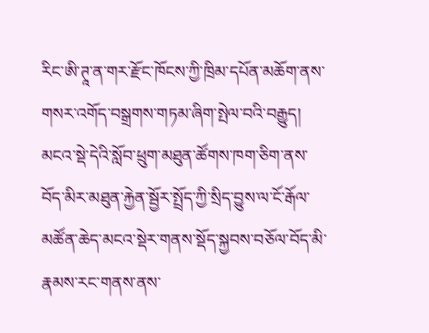རིང་ཨི་ཊཱ་ན་གར་རྫོང་ཁོངས་ཀྱི་ཁྲིམ་དཔོན་མཆོག་ནས་གསར་འགོད་བསྒྲགས་གཏམ་ཞིག་སྤེལ་བའི་བརྒྱུད། མངའ་སྡེ་དེའི་སློབ་ཕྲུག་མཐུན་ཚོགས་ཁག་ཅིག་ནས་བོད་མིར་མཐུན་རྐྱེན་སྦྱོར་སྤྲོད་ཀྱི་སྲིད་བྱུས་ལ་ངོ་རྒོལ་མཚོན་ཆེད་མངའ་སྡེར་གནས་སྡོད་སྐྱབས་བཅོལ་བོད་མི་རྣམས་རང་གནས་ནས་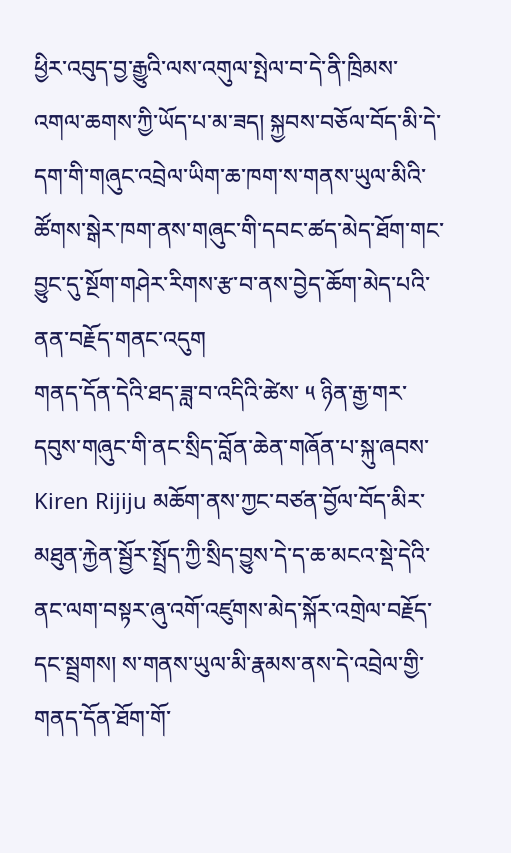ཕྱིར་འབུད་བྱ་རྒྱུའི་ལས་འགུལ་སྤེལ་བ་དེ་ནི་ཁྲིམས་འགལ་ཆགས་ཀྱི་ཡོད་པ་མ་ཟད། སྐྱབས་བཅོལ་བོད་མི་དེ་དག་གི་གཞུང་འབྲེལ་ཡིག་ཆ་ཁག་ས་གནས་ཡུལ་མིའི་ཚོགས་སྒེར་ཁག་ནས་གཞུང་གི་དབང་ཚད་མེད་ཐོག་གང་བྱུང་དུ་སྔོག་གཤེར་རིགས་རྩ་བ་ནས་བྱེད་ཆོག་མེད་པའི་ནན་བརྗོད་གནང་འདུག
གནད་དོན་དེའི་ཐད་ཟླ་བ་འདིའི་ཚེས་ ༥ ཉིན་རྒྱ་གར་དབུས་གཞུང་གི་ནང་སྲིད་བློན་ཆེན་གཞོན་པ་སྐུ་ཞབས་ Kiren Rijiju མཆོག་ནས་ཀྱང་བཙན་བྱོལ་བོད་མིར་མཐུན་རྐྱེན་སྦྱོར་སྤྲོད་ཀྱི་སྲིད་བྱུས་དེ་ད་ཆ་མངའ་སྡེ་དེའི་ནང་ལག་བསྟར་ཞུ་འགོ་འཛུགས་མེད་སྐོར་འགྲེལ་བརྗོད་དང་སྦྲགས། ས་གནས་ཡུལ་མི་རྣམས་ནས་དེ་འབྲེལ་གྱི་གནད་དོན་ཐོག་གོ་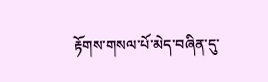རྟོགས་གསལ་པོ་མེད་བཞིན་དུ་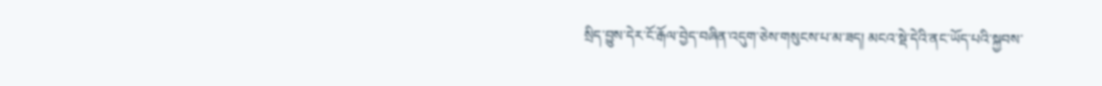སྲིད་བྱུས་དེར་ངོ་རྒོལ་བྱེད་བཞིན་འདུག་ཅེས་གསུངས་པ་མ་ཟད། མངའ་སྡེ་དེའི་ནང་ཡོད་པའི་སྐྱབས་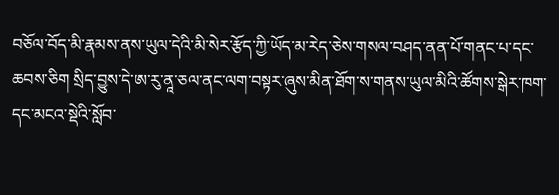བཅོལ་བོད་མི་རྣམས་ནས་ཡུལ་དེའི་མི་སེར་རྩོད་ཀྱི་ཡོད་མ་རེད་ཅེས་གསལ་བཤད་ནན་པོ་གནང་པ་དང་ཆབས་ཅིག སྲིད་བྱུས་དེ་ཨ་རུ་ནཱ་ཅལ་ནང་ལག་བསྟར་ཞུས་མིན་ཐོག་ས་གནས་ཡུལ་མིའི་ཚོགས་སྒེར་ཁག་དང་མངའ་སྡེའི་སློབ་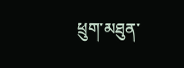ཕྲུག་མཐུན་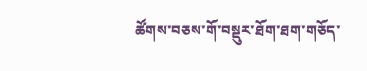ཚོགས་བཅས་གོ་བསྡུར་ཐོག་ཐག་གཅོད་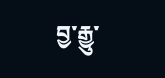བྱ་རྒྱུ་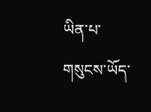ཡིན་པ་གསུངས་ཡོད་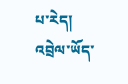པ་རེད།
འབྲེལ་ཡོད་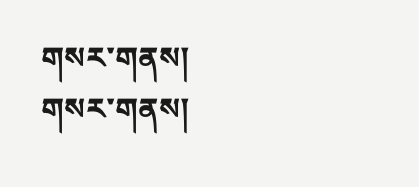གསར་གནས།
གསར་གནས།